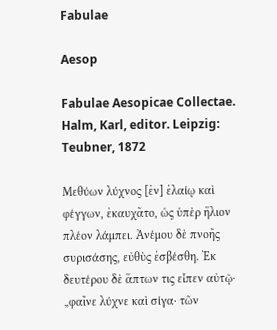Fabulae

Aesop

Fabulae Aesopicae Collectae. Halm, Karl, editor. Leipzig: Teubner, 1872

Μεθύων λύχνος [ἐν] ἐλαίῳ καὶ φέγγων, ἐκαυχᾶτο, ὡς ὑπὲρ ἥλιον πλέον λάμπει. Ἀνέμου δὲ πνοῆς συρισάσης, εὐθὺς ἐσβέσθη. Ἐκ δευτέρου δὲ ἅπτων τις εἶπεν αὐτῷ· „φαῖνε λύχνε καὶ σίγα· τῶν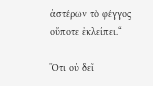ἀστέρων τὸ φέγγος οὔποτε ἐκλείπει.“

Ὅτι οὐ δεῖ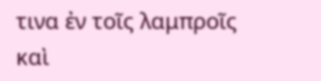τινα ἐν τοῖς λαμπροῖς καὶ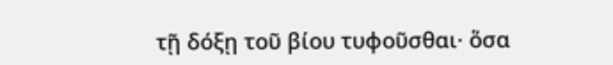τῇ δόξῃ τοῦ βίου τυφοῦσθαι· ὅσα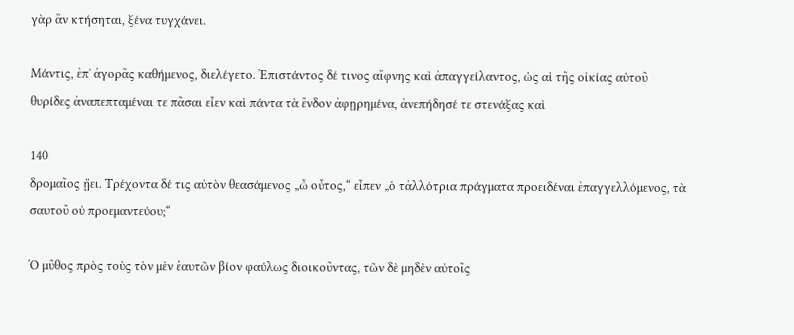γὰρ ἂν κτήσηται, ξένα τυγχάνει.

Μάντις, ἐπʼ ἀγορᾶς καθήμενος, διελέγετο. Ἐπιστάντος δέ τινος αἴφνης καὶ ἀπαγγείλαντος, ὡς αἱ τῆς οἰκίας αὐτοῦ θυρίδες ἀναπεπταμέναι τε πᾶσαι εἶεν καὶ πάντα τὰ ἔνδον ἀφῃρημένα, ἀνεπήδησέ τε στενάξας καὶ

140
δρομαῖος ᾔει. Τρέχοντα δέ τις αὐτὸν θεασάμενος „ὦ οὖτος,“ εἶπεν „ὁ τἀλλότρια πράγματα προειδέναι ἐπαγγελλόμενος, τὰ σαυτοῦ οὐ προεμαντεύου;“

Ὁ μῦθος πρὸς τοὺς τὸν μὲν ἑαυτῶν βίον φαύλως διοικοῦντας, τῶν δὲ μηδὲν αὐτοῖς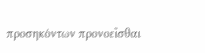προσηκόντων προνοεῖσθαι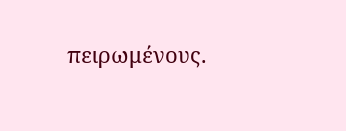πειρωμένους.